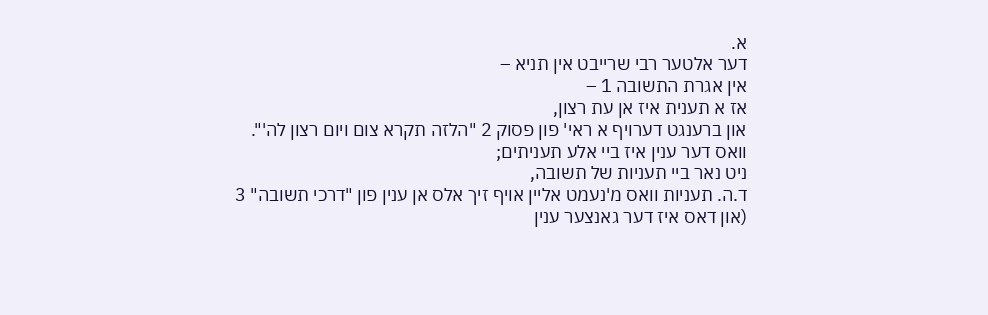א.
דער אלטער רבי שרייבט אין תניא –
אין אגרת התשובה 1 –
אז א תענית איז אן עת רצון,
און ברענגט דערויף א ראי' פון פסוק 2 "הלזה תקרא צום ויום רצון לה'".
וואס דער ענין איז ביי אלע תעניתים;
ניט נאר ביי תעניות של תשובה,
ד.ה. תעניות וואס מ'נעמט אליין אויף זיך אלס אן ענין פון "דרכי תשובה" 3
(און דאס איז דער גאנצער ענין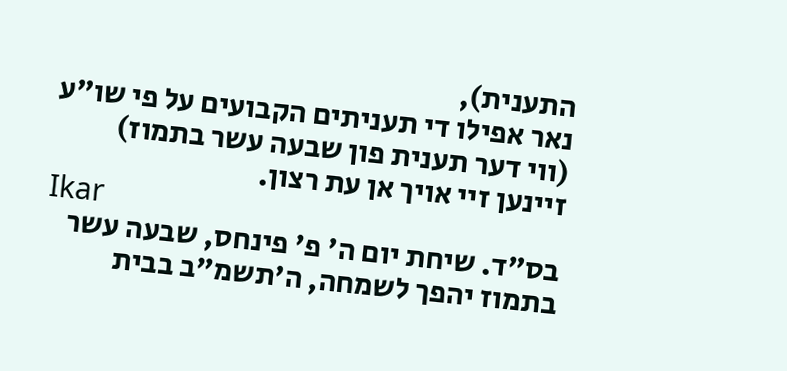התענית),
נאר אפילו די תעניתים הקבועים על פי שו"ע
(ווי דער תענית פון שבעה עשר בתמוז)
זיינען זיי אויך אן עת רצון.
Ikar
בס"ד. שיחת יום ה' פ' פינחס, שבעה עשר בתמוז יהפך לשמחה, ה'תשמ"ב בבית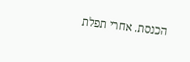הכנסת. אחרי תפלת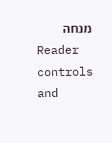מנחה
Reader controls and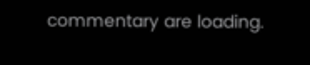commentary are loading.